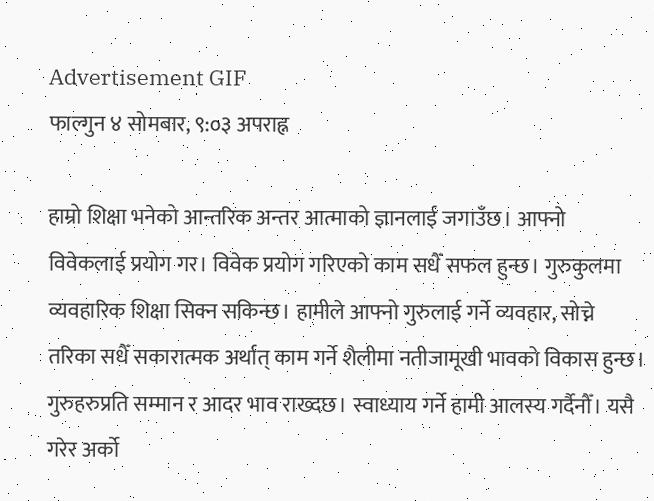Advertisement GIF
फाल्गुन ४ सोमबार, ९:०३ अपराह्न

हाम्रो शिक्षा भनेको आन्तरिक अन्तर आत्माको ज्ञानलाई जगाउँछ। आफ्नो विवेकलाई प्रयोग गर। विवेक प्रयोग गरिएको काम सधैँ सफल हुन्छ। गुरुकुलमा व्यवहारिक शिक्षा सिक्न सकिन्छ। हामीले आफ्नो गुरुलाई गर्ने व्यवहार, सोच्ने तरिका सधैँ सकारात्मक अर्थात् काम गर्ने शैलीमा नतीजामूखी भावको विकास हुन्छ। गुरुहरुप्रति सम्मान र आदर भाव राख्दछ। स्वाध्याय गर्ने हामी आलस्य गर्दैनौँ। यसै गरेर अर्को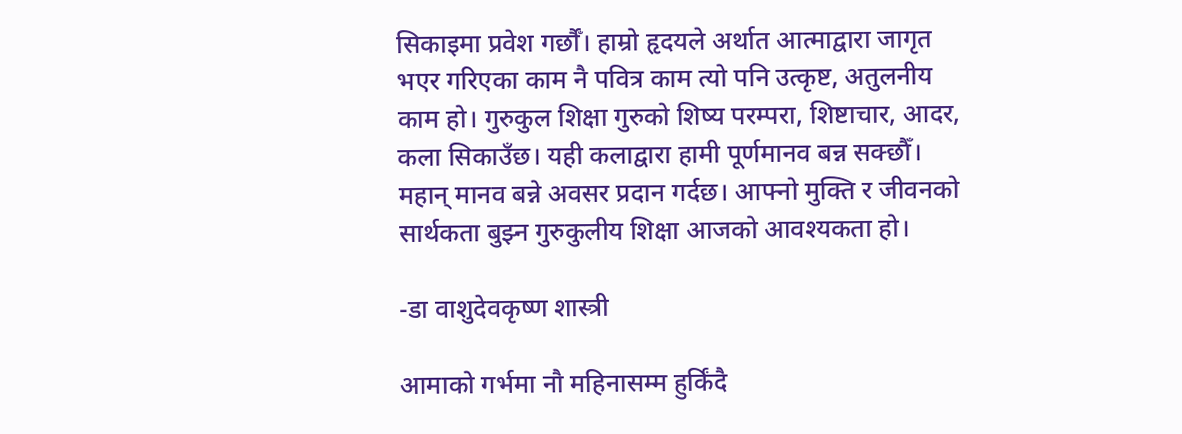सिकाइमा प्रवेश गर्छौँ। हाम्रो हृदयले अर्थात आत्माद्वारा जागृत भएर गरिएका काम नै पवित्र काम त्यो पनि उत्कृष्ट, अतुलनीय काम हो। गुरुकुल शिक्षा गुरुको शिष्य परम्परा, शिष्टाचार, आदर, कला सिकाउँछ। यही कलाद्वारा हामी पूर्णमानव बन्न सक्छौँ। महान् मानव बन्ने अवसर प्रदान गर्दछ। आफ्नो मुक्ति र जीवनको सार्थकता बुझ्न गुरुकुलीय शिक्षा आजको आवश्यकता हो।

-डा वाशुदेवकृष्ण शास्त्री

आमाको गर्भमा नौ महिनासम्म हुर्किंदै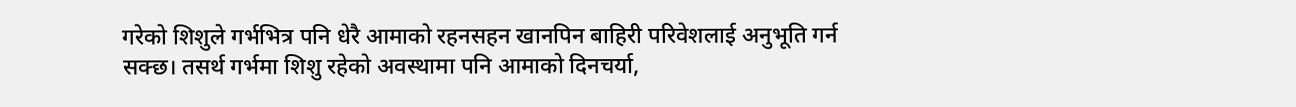गरेको शिशुले गर्भभित्र पनि धेरै आमाको रहनसहन खानपिन बाहिरी परिवेशलाई अनुभूति गर्न सक्छ। तसर्थ गर्भमा शिशु रहेको अवस्थामा पनि आमाको दिनचर्या,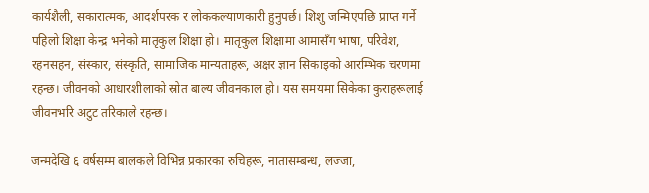कार्यशैली, सकारात्मक, आदर्शपरक र लोककल्याणकारी हुनुपर्छ। शिशु जन्मिएपछि प्राप्त गर्ने पहिलो शिक्षा केन्द्र भनेको मातृकुल शिक्षा हो। मातृकुल शिक्षामा आमासँग भाषा, परिवेश, रहनसहन, संस्कार, संस्कृति, सामाजिक मान्यताहरू, अक्षर ज्ञान सिकाइको आरम्भिक चरणमा रहन्छ। जीवनको आधारशीलाको स्रोत बाल्य जीवनकाल हो। यस समयमा सिकेका कुराहरूलाई जीवनभरि अटुट तरिकाले रहन्छ।

जन्मदेखि ६ वर्षसम्म बालकले विभिन्न प्रकारका रुचिहरू, नातासम्बन्ध, लज्जा,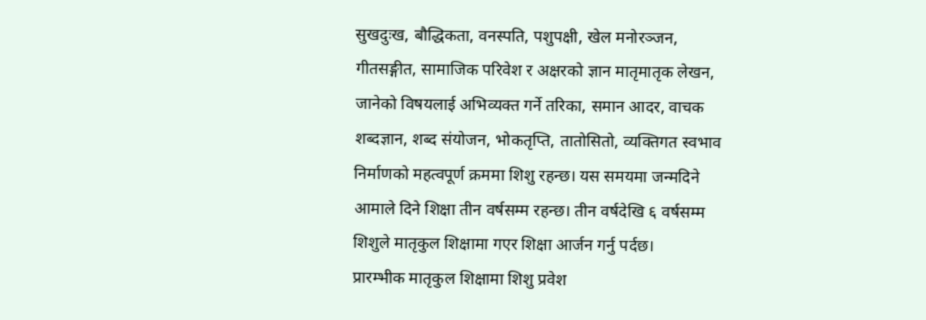सुखदुःख, बौद्धिकता, वनस्पति, पशुपक्षी, खेल मनोरञ्जन, गीतसङ्गीत, सामाजिक परिवेश र अक्षरको ज्ञान मातृमातृक लेखन, जानेको विषयलाई अभिव्यक्त गर्ने तरिका, समान आदर, वाचक शब्दज्ञान, शब्द संयोजन, भोकतृप्ति, तातोसितो, व्यक्तिगत स्वभाव निर्माणको महत्वपूर्ण क्रममा शिशु रहन्छ। यस समयमा जन्मदिने आमाले दिने शिक्षा तीन वर्षसम्म रहन्छ। तीन वर्षदेखि ६ वर्षसम्म शिशुले मातृकुल शिक्षामा गएर शिक्षा आर्जन गर्नु पर्दछ।
प्रारम्भीक मातृकुल शिक्षामा शिशु प्रवेश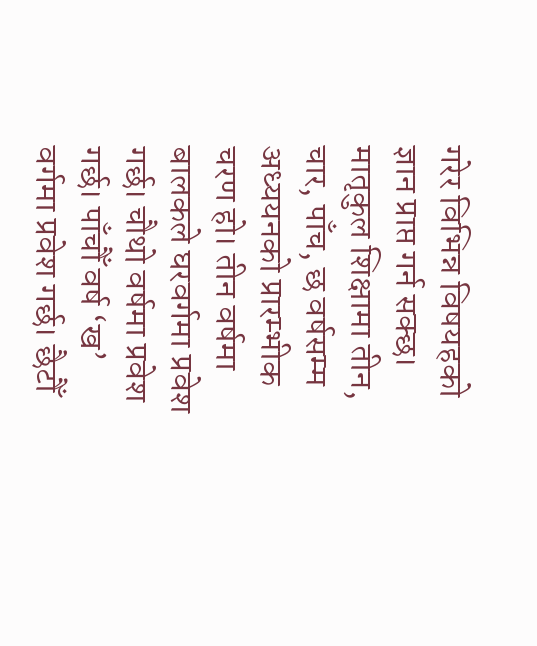गरेर विभिन्न विषयहको ज्ञान प्राप्त गर्न सक्छ। मातृकुल शिक्षामा तीन, चार, पाँच, छ वर्षसम्म अध्ययनको प्रारम्भीक चरण हो। तीन वर्षमा बालकले घरवर्गमा प्रवेश गर्छ। चौथो वर्षमा प्रवेश गर्छ। पाँचौँ वर्ष ‘ख’ वर्गमा प्रवेश गर्छ। छैटौँ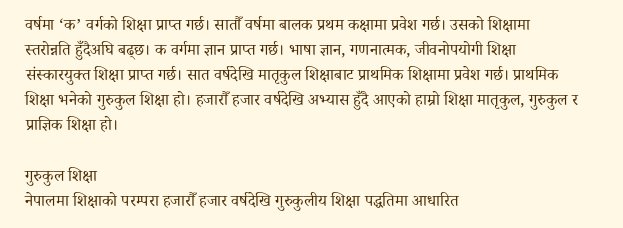वर्षमा ‘क’ वर्गको शिक्षा प्राप्त गर्छ। सातौँ वर्षमा बालक प्रथम कक्षामा प्रवेश गर्छ। उसको शिक्षामा स्तरोन्नति हुँदैअघि बढ्छ। क वर्गमा ज्ञान प्राप्त गर्छ। भाषा ज्ञान, गणनात्मक, जीवनोपयोगी शिक्षा संस्कारयुक्त शिक्षा प्राप्त गर्छ। सात वर्षदेखि मातृकुल शिक्षाबाट प्राथमिक शिक्षामा प्रवेश गर्छ। प्राथमिक शिक्षा भनेको गुरुकुल शिक्षा हो। हजारौँ हजार वर्षदेखि अभ्यास हुँदै आएको हाम्रो शिक्षा मातृकुल, गुरुकुल र प्राज्ञिक शिक्षा हो।

गुरुकुल शिक्षा
नेपालमा शिक्षाको परम्परा हजारौँ हजार वर्षदेखि गुरुकुलीय शिक्षा पद्धतिमा आधारित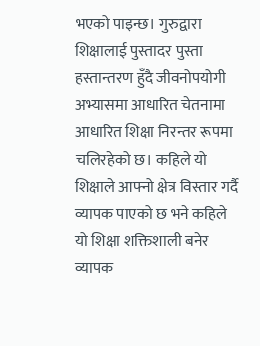भएको पाइन्छ। गुरुद्वारा शिक्षालाई पुस्तादर पुस्ता हस्तान्तरण हुँदै जीवनोपयोगी अभ्यासमा आधारित चेतनामा आधारित शिक्षा निरन्तर रूपमा चलिरहेको छ। कहिले यो शिक्षाले आफ्नो क्षेत्र विस्तार गर्दै व्यापक पाएको छ भने कहिले यो शिक्षा शक्तिशाली बनेर व्यापक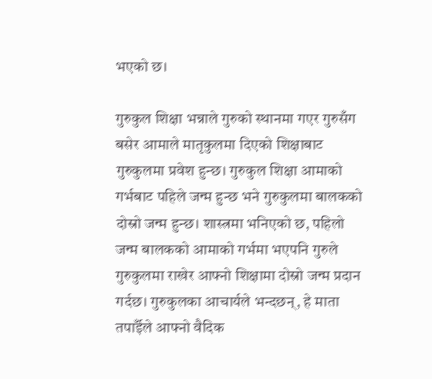भएको छ।

गुरुकुल शिक्षा भन्नाले गुरुको स्थानमा गएर गुरुसँग बसेर आमाले मातृकुलमा दिएको शिक्षाबाट गुरुकुलमा प्रवेश हुन्छ। गुरुकुल शिक्षा आमाको गर्भबाट पहिले जन्म हुन्छ भने गुरुकुलमा बालकको दोस्रो जन्म हुन्छ। शास्त्रमा भनिएको छ, पहिलो जन्म बालकको आमाको गर्भमा भएपनि गुरुले गुरुकुलमा राखेर आफ्नो शिक्षामा दोस्रो जन्म प्रदान गर्दछ। गुरुकुलका आचार्यले भन्दछन्, हे माता तपाईँले आफ्नो वैदिक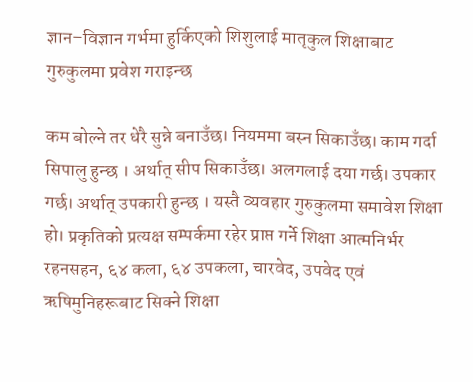ज्ञान–विज्ञान गर्भमा हुर्किएको शिशुलाई मातृकुल शिक्षाबाट गुरुकुलमा प्रवेश गराइन्छ

कम बोल्ने तर धेरै सुन्ने बनाउँछ। नियममा बस्न सिकाउँछ। काम गर्दा सिपालु हुन्छ । अर्थात् सीप सिकाउँछ। अलगलाई दया गर्छ। उपकार गर्छ। अर्थात् उपकारी हुन्छ । यस्तै व्यवहार गुरुकुलमा समावेश शिक्षा हो। प्रकृतिको प्रत्यक्ष सम्पर्कमा रहेर प्राप्त गर्ने शिक्षा आत्मनिर्भर रहनसहन, ६४ कला, ६४ उपकला, चारवेद, उपवेद एवं ऋषिमुनिहरूबाट सिक्ने शिक्षा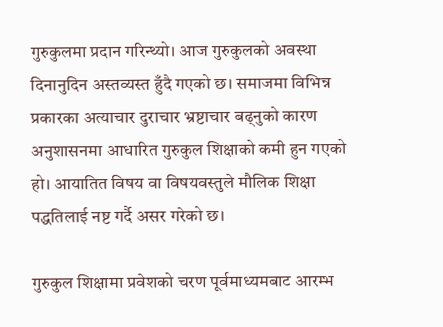गुरुकुलमा प्रदान गरिन्थ्यो। आज गुरुकुलको अवस्था दिनानुदिन अस्तव्यस्त हुँदै गएको छ। समाजमा विभिन्न प्रकारका अत्याचार दुराचार भ्रष्टाचार बढ्नुको कारण अनुशासनमा आधारित गुरुकुल शिक्षाको कमी हुन गएको हो। आयातित विषय वा विषयवस्तुले मौलिक शिक्षा पद्धतिलाई नष्ट गर्दै असर गरेको छ।

गुरुकुल शिक्षामा प्रवेशको चरण पूर्वमाध्यमबाट आरम्भ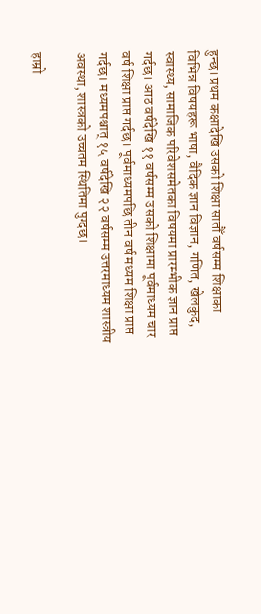हुन्छ। प्रथम कक्षादेखि उसको शिक्षा सातौँ वर्षसम्म शिक्षाका विभिन्न विषयहरू भाषा, वैदिक ज्ञान विज्ञान, गणित, खेलकुद, स्वास्थ्य, सामाजिक परिवेशसमेतका विषयमा प्रारम्भीक ज्ञान प्राप्त गर्दछ। आठ वर्षदेखि ११ वर्षसम्म उसको शिक्षामा पूर्वमाध्यम चार वर्ष शिक्षा प्राप्त गर्दछ। पूर्वमाध्यमपछि तीन वर्ष मध्यम शिक्षा प्राप्त गर्दछ। मध्यमपश्चात् १५ वर्षदेखि २२ वर्षसम्म उत्तरमाध्यम शास्त्रीय अवस्था, शास्त्रको उच्चतम स्थितिमा पुग्दछ।

हाम्रो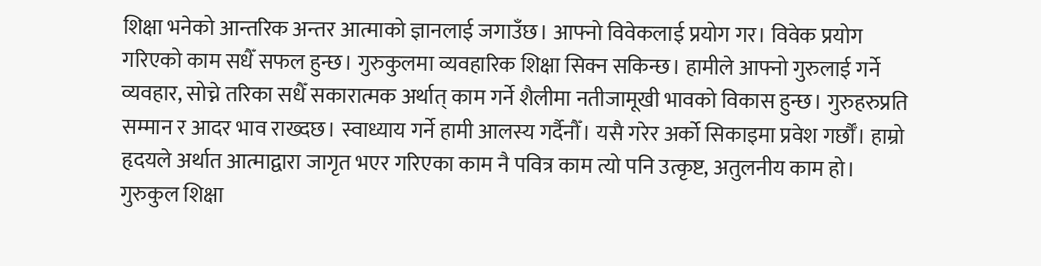शिक्षा भनेको आन्तरिक अन्तर आत्माको ज्ञानलाई जगाउँछ। आफ्नो विवेकलाई प्रयोग गर। विवेक प्रयोग गरिएको काम सधैँ सफल हुन्छ। गुरुकुलमा व्यवहारिक शिक्षा सिक्न सकिन्छ। हामीले आफ्नो गुरुलाई गर्ने व्यवहार, सोच्ने तरिका सधैँ सकारात्मक अर्थात् काम गर्ने शैलीमा नतीजामूखी भावको विकास हुन्छ। गुरुहरुप्रति सम्मान र आदर भाव राख्दछ। स्वाध्याय गर्ने हामी आलस्य गर्दैनौँ। यसै गरेर अर्को सिकाइमा प्रवेश गर्छौँ। हाम्रो हृदयले अर्थात आत्माद्वारा जागृत भएर गरिएका काम नै पवित्र काम त्यो पनि उत्कृष्ट, अतुलनीय काम हो। गुरुकुल शिक्षा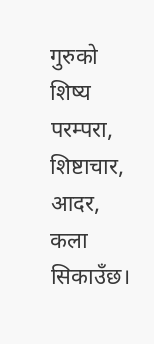गुरुको शिष्य परम्परा, शिष्टाचार, आदर, कला सिकाउँछ।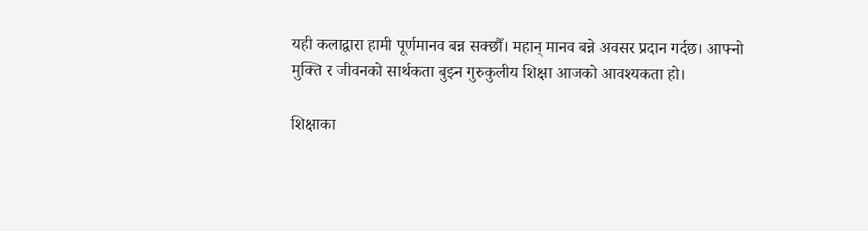यही कलाद्वारा हामी पूर्णमानव बन्न सक्छौँ। महान् मानव बन्ने अवसर प्रदान गर्दछ। आफ्नो मुक्ति र जीवनको सार्थकता बुझ्न गुरुकुलीय शिक्षा आजको आवश्यकता हो।

शिक्षाका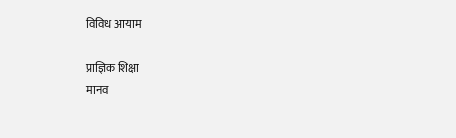विविध आयाम

प्राज्ञिक शिक्षा
मानव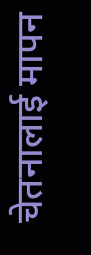चेतनालाई मापन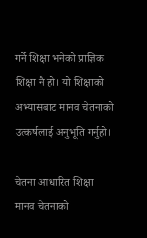गर्ने शिक्षा भनेको प्राज्ञिक शिक्षा नै हो। यो शिक्षाको अभ्यासबाट मानव चेतनाको उत्कर्षलाई अनुभूति गर्नुहो।

चेतना आधारित शिक्षा
मानव चेतनाको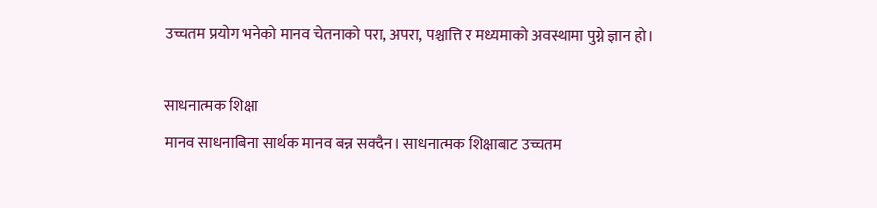उच्चतम प्रयोग भनेको मानव चेतनाको परा, अपरा, पश्चात्ति र मध्यमाको अवस्थामा पुग्ने ज्ञान हो।

साधनात्मक शिक्षा
मानव साधनाबिना सार्थक मानव बन्न सक्दैन। साधनात्मक शिक्षाबाट उच्चतम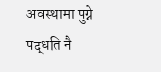अवस्थामा पुग्ने पद्धति नै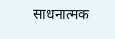साधनात्मक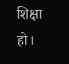शिक्षा हो।